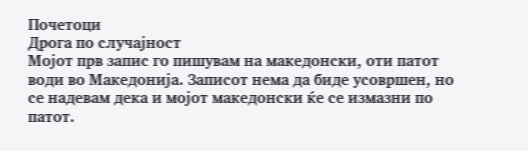Почетоци
Дрога по случајност
Мојот прв запис го пишувам на македонски, оти патот води во Македонија. Записот нема да биде усовршен, но се надевам дека и мојот македонски ќе се измазни по патот.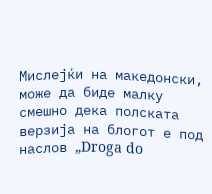Мислејќи на македонски, може да биде малку смешно дека полската верзија на блогот е под наслов „Droga do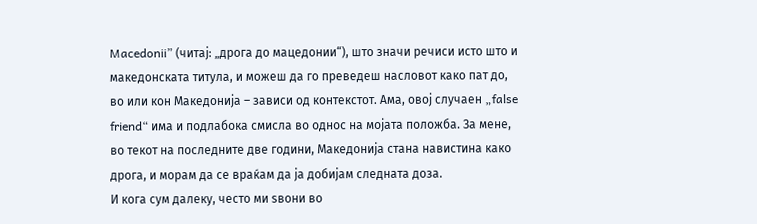Macedonii” (читај: „дрога до мацедонии“), што значи речиси исто што и македонската титула, и можеш да го преведеш насловот како пат до, во или кон Македонија – зависи од контекстот. Ама, овој случаен „false friend“ има и подлабока смисла во однос на мојата положба. За мене, во текот на последните две години, Македонија стана навистина како дрога, и морам да се враќам да ја добијам следната доза.
И кога сум далеку, често ми ѕвони во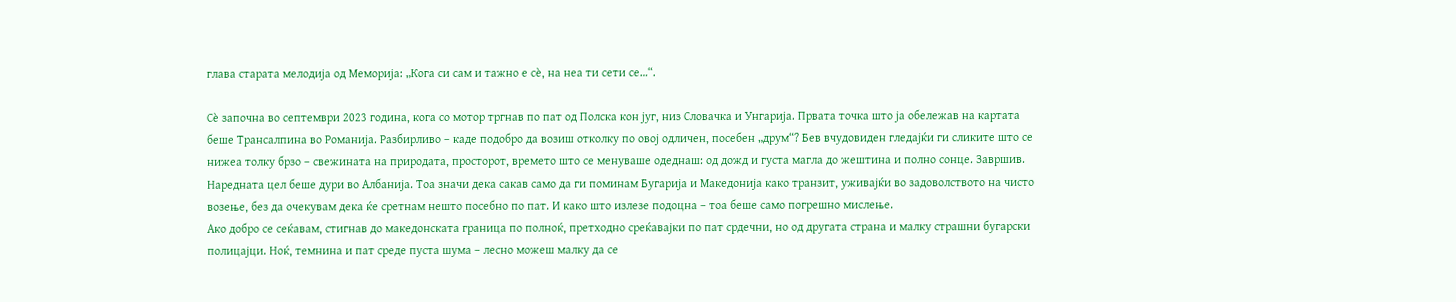глава старата мелодија од Меморија: „Кога си сам и тажно е сѐ, на неа ти сети се…“.

Сѐ започна во септември 2023 година, кога со мотор тргнав по пат од Полска кон југ, низ Словачка и Унгарија. Првата точка што ја обележав на картата беше Трансалпина во Романија. Разбирливо – каде подобро да возиш отколку по овој одличен, посебен „друм“? Бев вчудовиден гледајќи ги сликите што се нижеа толку брзо – свежината на природата, просторот, времето што се менуваше одеднаш: од дожд и густа магла до жештина и полно сонце. Завршив. Наредната цел беше дури во Албанија. Тоа значи дека сакав само да ги поминам Бугарија и Македонија како транзит, уживајќи во задоволството на чисто возење, без да очекувам дека ќе сретнам нешто посебно по пат. И како што излезе подоцна – тоа беше само погрешно мислење.
Ако добро се сеќавам, стигнав до македонската граница по полноќ, претходно среќавајки по пат срдечни, но од другата страна и малку страшни бугарски полицајци. Ноќ, темнина и пат среде пуста шума – лесно можеш малку да се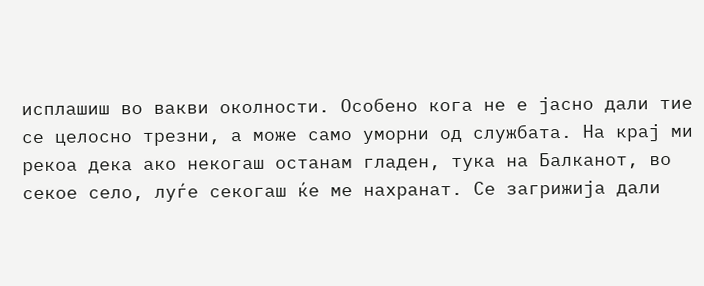исплашиш во вакви околности. Особено кога не е јасно дали тие се целосно трезни, а може само уморни од службата. На крај ми рекоа дека ако некогаш останам гладен, тука на Балканот, во секое село, луѓе секогаш ќе ме нахранат. Се загрижија дали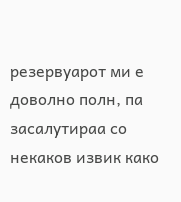резервуарот ми е доволно полн, па засалутираа со некаков извик како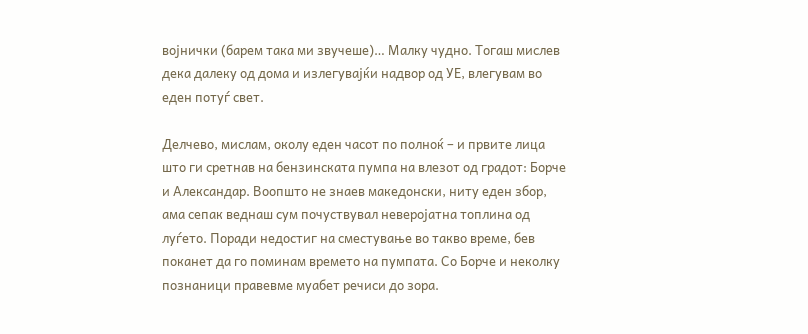војнички (барем така ми звучеше)… Малку чудно. Тогаш мислев дека далеку од дома и излегувајќи надвор од УЕ, влегувам во еден потуѓ свет.

Делчево, мислам, околу еден часот по полноќ – и првите лица што ги сретнав на бензинската пумпа на влезот од градот: Борче и Александар. Воопшто не знаев македонски, ниту еден збор, ама сепак веднаш сум почуствувал неверојатна топлина од луѓето. Поради недостиг на сместување во такво време, бев поканет да го поминам времето на пумпата. Со Борче и неколку познаници правевме муабет речиси до зора.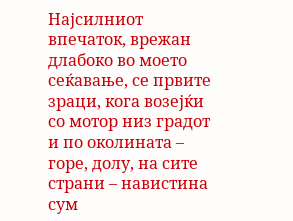Најсилниот впечаток, врежан длабоко во моето сеќавање, се првите зраци, кога возејќи со мотор низ градот и по околината – горе, долу, на сите страни – навистина сум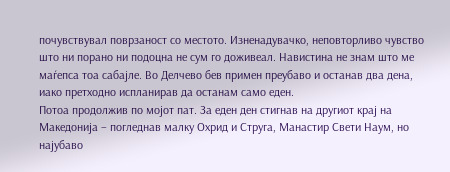почувствувал поврзаност со местото. Изненадувачко, неповторливо чувство што ни порано ни подоцна не сум го доживеал. Навистина не знам што ме маѓепса тоа сабајле. Во Делчево бев примен преубаво и останав два дена, иако претходно испланирав да останам само еден.
Потоа продолжив по мојот пат. За еден ден стигнав на другиот крај на Македонија – погледнав малку Охрид и Струга, Манастир Свети Наум, но најубаво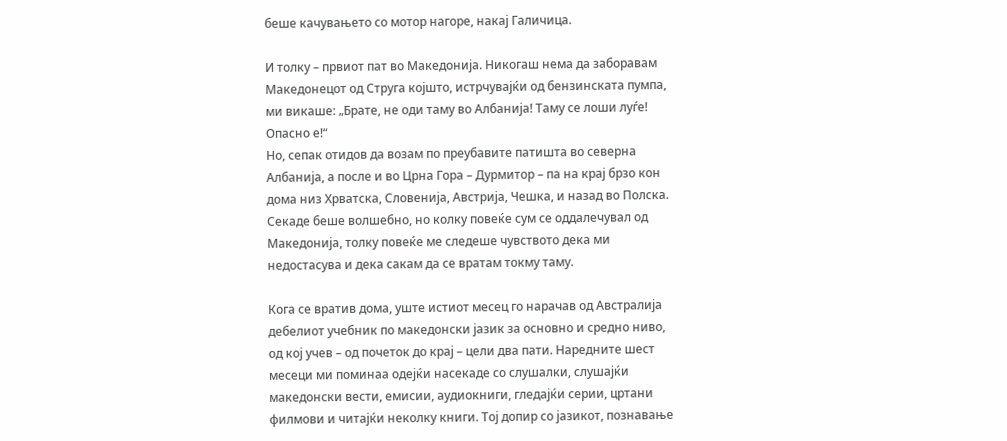беше качувањето со мотор нагоре, накај Галичица.

И толку – првиот пат во Македонија. Никогаш нема да заборавам Македонецот од Струга којшто, истрчувајќи од бензинската пумпа, ми викаше: „Брате, не оди таму во Албанија! Таму се лоши луѓе! Опасно е!“
Но, сепак отидов да возам по преубавите патишта во северна Албанија, а после и во Црна Гора – Дурмитор – па на крај брзо кон дома низ Хрватска, Словенија, Австрија, Чешка, и назад во Полска. Секаде беше волшебно, но колку повеќе сум се оддалечувал од Македонија, толку повеќе ме следеше чувството дека ми недостасува и дека сакам да се вратам токму таму.

Кога се вратив дома, уште истиот месец го нарачав од Австралија дебелиот учебник по македонски јазик за основно и средно ниво, од кој учев – од почеток до крај – цели два пати. Наредните шест месеци ми поминаа одејќи насекаде со слушалки, слушајќи македонски вести, емисии, аудиокниги, гледајќи серии, цртани филмови и читајќи неколку книги. Тој допир со јазикот, познавање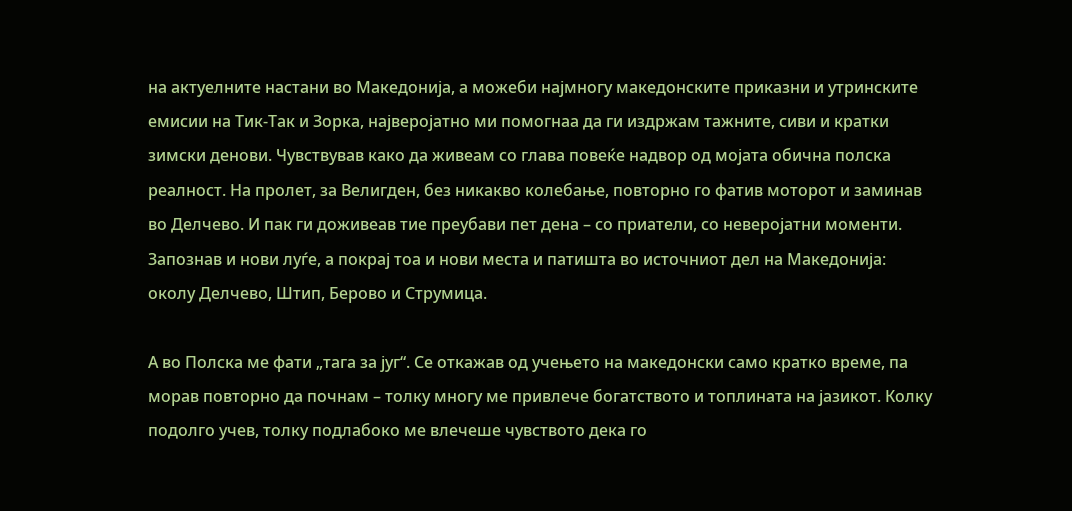на актуелните настани во Македонија, а можеби најмногу македонските приказни и утринските емисии на Тик-Так и Зорка, најверојатно ми помогнаа да ги издржам тажните, сиви и кратки зимски денови. Чувствував како да живеам со глава повеќе надвор од мојата обична полска реалност. На пролет, за Велигден, без никакво колебање, повторно го фатив моторот и заминав во Делчево. И пак ги доживеав тие преубави пет дена – со приатели, со неверојатни моменти. Запознав и нови луѓе, а покрај тоа и нови места и патишта во источниот дел на Македонија: околу Делчево, Штип, Берово и Струмица.

А во Полска ме фати „тага за југ“. Се откажав од учењето на македонски само кратко време, па морав повторно да почнам – толку многу ме привлече богатството и топлината на јазикот. Колку подолго учев, толку подлабоко ме влечеше чувството дека го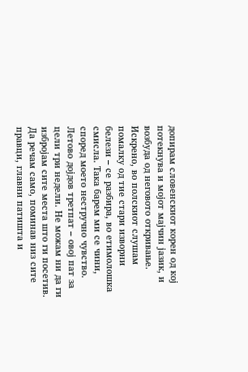допирам словенскиот корен од кој потекнува и мојот мајчин јазик, и возбуда од неговото откривање. Искрено, во полскиот слушам помалку од тие стари изворни белези – се разбира, во етимолошка смисла. Така барем ми се чини, според моето нестручно чувство.
Летово дојдов третпат – овој пат за цели три недели. Не можам ни да ги избројам сите места што ги посетив. Да речам само, поминав низ сите правци, главни патишта и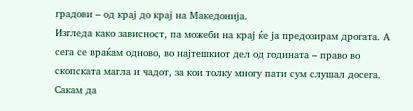градови – од крај до крај на Македонија.
Изгледа како зависност, па можеби на крај ќе ја предозирам дрогата. А сега се враќам одново, во најтешкиот дел од годината – право во скопската магла и чадот, за кои толку многу пати сум слушал досега. Сакам да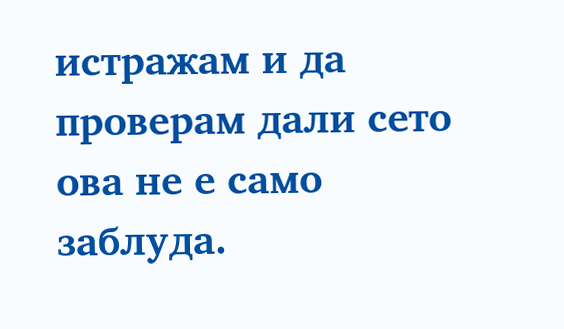истражам и да проверам дали сето ова не е само заблуда.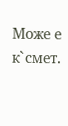Може е к`смет.